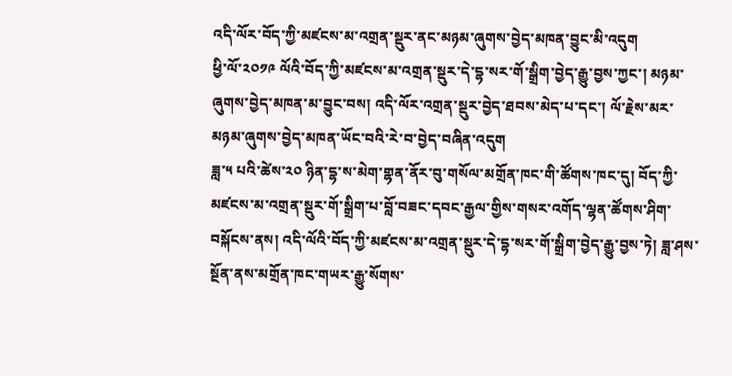འདི་ལོར་བོད་ཀྱི་མཛངས་མ་འགྲན་སྡུར་ནང་མཉམ་ཞུགས་བྱེད་མཁན་བྱུང་མི་འདུག
ཕྱི་ལོ་༢༠༡༩ ལོའི་བོད་ཀྱི་མཛངས་མ་འགྲན་སྡུར་དེ་དྷ་སར་གོ་སྒྲིག་བྱེད་རྒྱུ་བྱས་ཀྱང་། མཉམ་ཞུགས་བྱེད་མཁན་མ་བྱུང་བས། འདི་ལོར་འགྲན་སྡུར་བྱེད་ཐབས་མེད་པ་དང་། ལོ་རྗེས་མར་མཉམ་ཞུགས་བྱེད་མཁན་ཡོང་བའི་རེ་བ་བྱེད་བཞིན་འདུག
ཟླ་༥ པའི་ཚེས་༢༠ ཉིན་དྷ་ས་མེག་གྷན་ནོར་བུ་གསོལ་མགྲོན་ཁང་གི་ཚོགས་ཁང་དུ། བོད་ཀྱི་མཛངས་མ་འགྲན་སྡུར་གོ་སྒྲིག་པ་བློ་བཟང་དབང་རྒྱལ་གྱིས་གསར་འགོད་ལྷན་ཚོགས་ཤིག་བསྐོངས་ནས། འདི་ལོའི་བོད་ཀྱི་མཛངས་མ་འགྲན་སྡུར་དེ་དྷ་སར་གོ་སྒྲིག་བྱེད་རྒྱུ་བྱས་ཏེ། ཟླ་ཤས་སྔོན་ནས་མགྲོན་ཁང་གཡར་རྒྱུ་སོགས་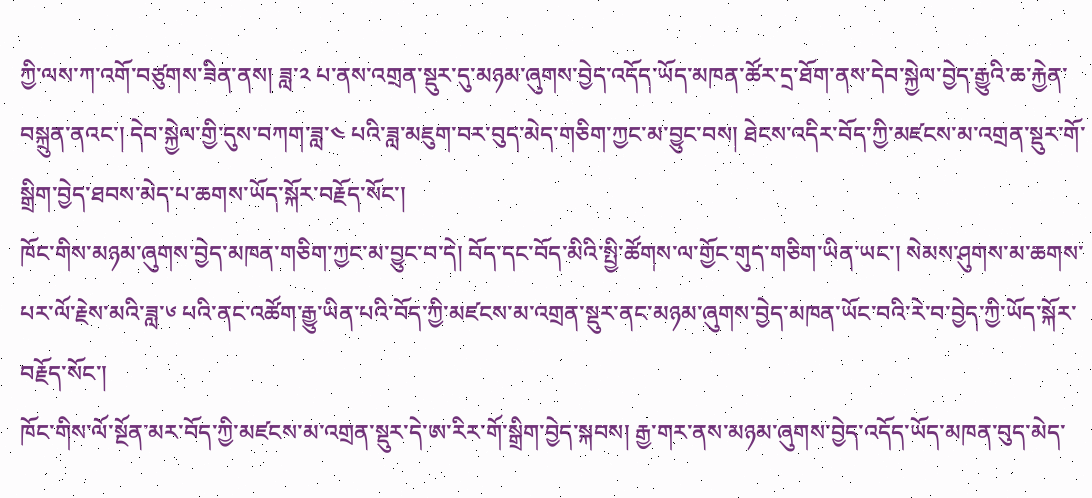ཀྱི་ལས་ཀ་འགོ་བཙུགས་ཟིན་ནས། ཟླ་༢ པ་ནས་འགྲན་སྡུར་དུ་མཉམ་ཞུགས་བྱེད་འདོད་ཡོད་མཁན་ཚོར་དྲ་ཐོག་ནས་དེབ་སྐྱེལ་བྱེད་རྒྱུའི་ཆ་རྐྱེན་བསྐྲུན་ནའང་། དེབ་སྐྱེལ་གྱི་དུས་བཀག་ཟླ་༤ པའི་ཟླ་མཇུག་བར་བུད་མེད་གཅིག་ཀྱང་མ་བྱུང་བས། ཐེངས་འདིར་བོད་ཀྱི་མཛངས་མ་འགྲན་སྡུར་གོ་སྒྲིག་བྱེད་ཐབས་མེད་པ་ཆགས་ཡོད་སྐོར་བརྗོད་སོང་།
ཁོང་གིས་མཉམ་ཞུགས་བྱེད་མཁན་གཅིག་ཀྱང་མ་བྱུང་བ་དེ། བོད་དང་བོད་མིའི་སྤྱི་ཚོགས་ལ་གྱོང་གུད་གཅིག་ཡིན་ཡང་། སེམས་ཤུགས་མ་ཆགས་པར་ལོ་རྗེས་མའི་ཟླ་༦ པའི་ནང་འཚོག་རྒྱུ་ཡིན་པའི་བོད་ཀྱི་མཛངས་མ་འགྲན་སྡུར་ནང་མཉམ་ཞུགས་བྱེད་མཁན་ཡོང་བའི་རེ་བ་བྱེད་ཀྱི་ཡོད་སྐོར་བརྗོད་སོང་།
ཁོང་གིས་ལོ་སྔོན་མར་བོད་ཀྱི་མཛངས་མ་འགྲན་སྡུར་དེ་ཨ་རིར་གོ་སྒྲིག་བྱེད་སྐབས། རྒྱ་གར་ནས་མཉམ་ཞུགས་བྱེད་འདོད་ཡོད་མཁན་བུད་མེད་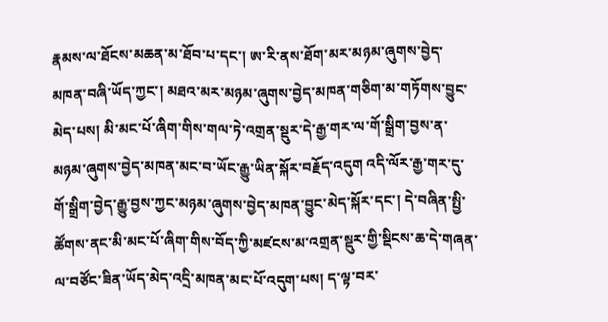རྣམས་ལ་ཐོངས་མཆན་མ་ཐོབ་པ་དང་། ཨ་རི་ནས་ཐོག་མར་མཉམ་ཞུགས་བྱེད་མཁན་བཞི་ཡོད་ཀྱང་། མཐའ་མར་མཉམ་ཞུགས་བྱེད་མཁན་གཅིག་མ་གཏོགས་བྱུང་མེད་པས། མི་མང་པོ་ཞིག་གིས་གལ་ཏེ་འགྲན་སྡུར་དེ་རྒྱ་གར་ལ་གོ་སྒྲིག་བྱས་ན་མཉམ་ཞུགས་བྱེད་མཁན་མང་བ་ཡོང་རྒྱུ་ཡིན་སྐོར་བརྗོད་འདུག འདི་ལོར་རྒྱ་གར་དུ་གོ་སྒྲིག་བྱེད་རྒྱུ་བྱས་ཀྱང་མཉམ་ཞུགས་བྱེད་མཁན་བྱུང་མེད་སྐོར་དང་། དེ་བཞིན་སྤྱི་ཚོགས་ནང་མི་མང་པོ་ཞིག་གིས་བོད་ཀྱི་མཛངས་མ་འགྲན་སྡུར་གྱི་སྡིངས་ཆ་དེ་གཞན་ལ་བཙོང་ཟིན་ཡོད་མེད་འདྲི་མཁན་མང་པོ་འདུག་པས། ད་ལྟ་བར་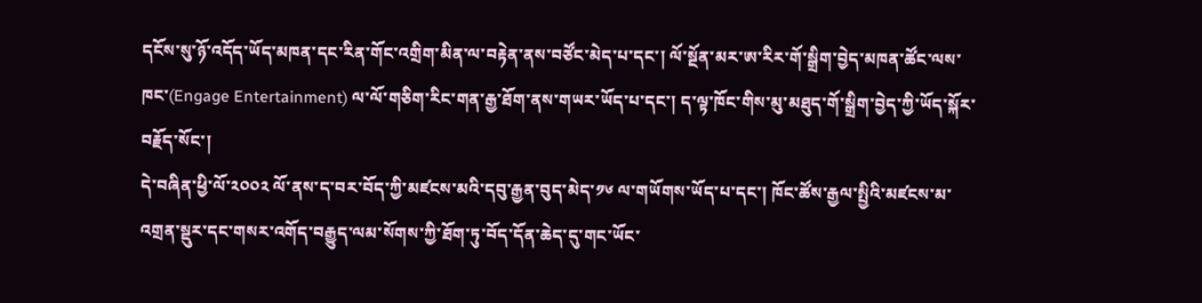དངོས་སུ་ཉོ་འདོད་ཡོད་མཁན་དང་རིན་གོང་འགྲིག་མིན་ལ་བརྟེན་ནས་བཙོང་མེད་པ་དང་། ལོ་སྔོན་མར་ཨ་རིར་གོ་སྒྲིག་བྱེད་མཁན་ཚོང་ལས་ཁང་(Engage Entertainment) ལ་ལོ་གཅིག་རིང་གན་རྒྱ་ཐོག་ནས་གཡར་ཡོད་པ་དང་། ད་ལྟ་ཁོང་གིས་མུ་མཐུད་གོ་སྒྲིག་བྱེད་ཀྱི་ཡོད་སྐོར་བརྗོད་སོང་།
དེ་བཞིན་ཕྱི་ལོ་༢༠༠༢ ལོ་ནས་ད་བར་བོད་ཀྱི་མཛངས་མའི་དབུ་རྒྱན་བུད་མེད་༡༦ ལ་གཡོགས་ཡོད་པ་དང་། ཁོང་ཚོས་རྒྱལ་སྤྱིའི་མཛངས་མ་འགྲན་སྡུར་དང་གསར་འགོད་བརྒྱུད་ལམ་སོགས་ཀྱི་ཐོག་ཏུ་བོད་དོན་ཆེད་དུ་གང་ཡོང་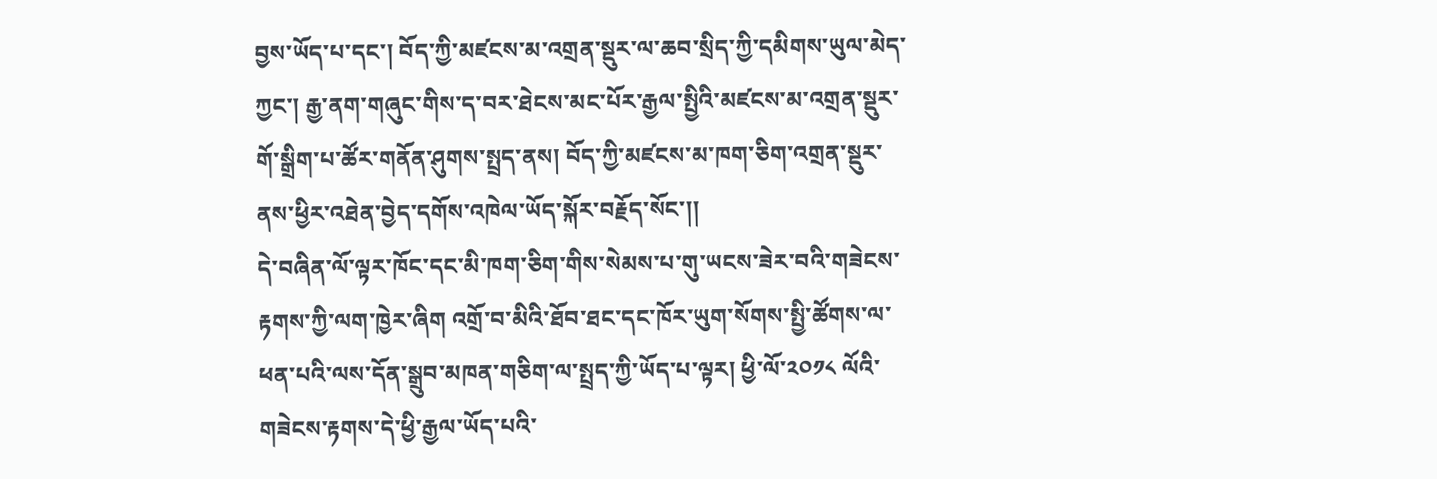བྱས་ཡོད་པ་དང་། བོད་ཀྱི་མཛངས་མ་འགྲན་སྡུར་ལ་ཆབ་སྲིད་ཀྱི་དམིགས་ཡུལ་མེད་ཀྱང་། རྒྱ་ནག་གཞུང་གིས་ད་བར་ཐེངས་མང་པོར་རྒྱལ་སྤྱིའི་མཛངས་མ་འགྲན་སྡུར་གོ་སྒྲིག་པ་ཚོར་གནོན་ཤུགས་སྤྲད་ནས། བོད་ཀྱི་མཛངས་མ་ཁག་ཅིག་འགྲན་སྡུར་ནས་ཕྱིར་འཐེན་བྱེད་དགོས་འཁེལ་ཡོད་སྐོར་བརྗོད་སོང་།།
དེ་བཞིན་ལོ་ལྟར་ཁོང་དང་མི་ཁག་ཅིག་གིས་སེམས་པ་གུ་ཡངས་ཟེར་བའི་གཟེངས་རྟགས་ཀྱི་ལག་ཁྱེར་ཞིག འགྲོ་བ་མིའི་ཐོབ་ཐང་དང་ཁོར་ཡུག་སོགས་སྤྱི་ཚོགས་ལ་ཕན་པའི་ལས་དོན་སྒྲུབ་མཁན་གཅིག་ལ་སྤྲད་ཀྱི་ཡོད་པ་ལྟར། ཕྱི་ལོ་༢༠༡༨ ལོའི་གཟེངས་རྟགས་དེ་ཕྱི་རྒྱལ་ཡོད་པའི་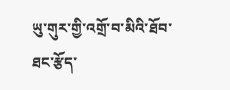ཡུ་གུར་གྱི་འགྲོ་བ་མིའི་ཐོབ་ཐང་རྩོད་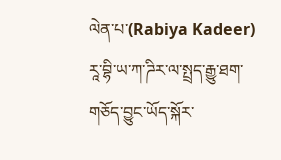ལེན་པ་(Rabiya Kadeer) རཱ་བྷི་ཡ་ཀ་ཌིར་ལ་སྤྲད་རྒྱུ་ཐག་གཅོད་བྱུང་ཡོད་སྐོར་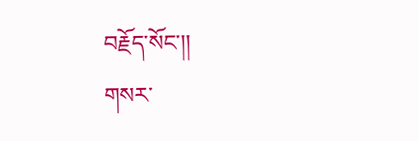བརྗོད་སོང་།།
གསར་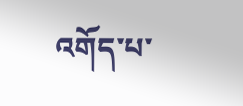འགོད་པ་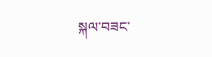སྐལ་བཟང་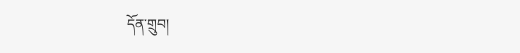དོན་གྲུབ།